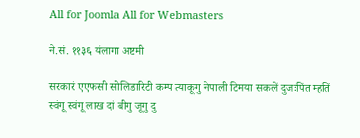All for Joomla All for Webmasters

ने.सं. ११३६ यंलागा अष्टमी

सरकारं एएफसी सोलिडारिटी कम्प त्याकूगु नेपाली टिमया सकलें दुजःपिंत म्हतिं स्वंगू स्वंगू लाख दां बीगु जूगु दु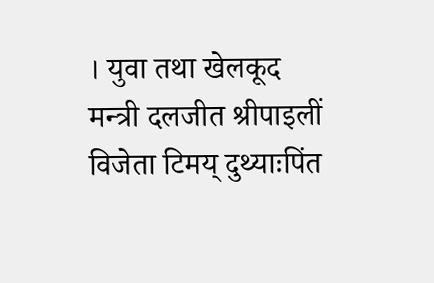। युवा तथा खेलकूद मन्त्री दलजीत श्रीपाइलीं विजेता टिमय् दुथ्याःपिंत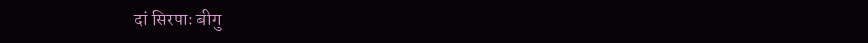दां सिरपाः बीगु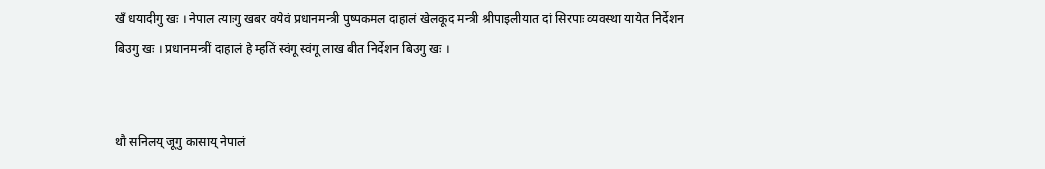खँ धयादीगु खः । नेपाल त्याःगु खबर वयेवं प्रधानमन्त्री पुष्पकमल दाहालं खेलकूद मन्त्री श्रीपाइलीयात दां सिरपाः व्यवस्था यायेत निर्देशन बिउगु खः । प्रधानमन्त्रीं दाहालं हे म्हतिं स्वंगू स्वंगू लाख बीत निर्देशन बिउगु खः ।


थौ सनिलय् जूगु कासाय् नेपालं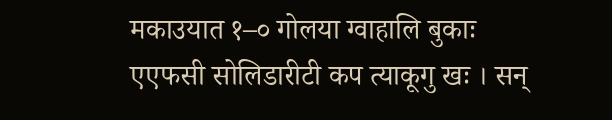मकाउयात १–० गोलया ग्वाहालि बुकाः एएफसी सोलिडारीटी कप त्याकूगु खः । सन्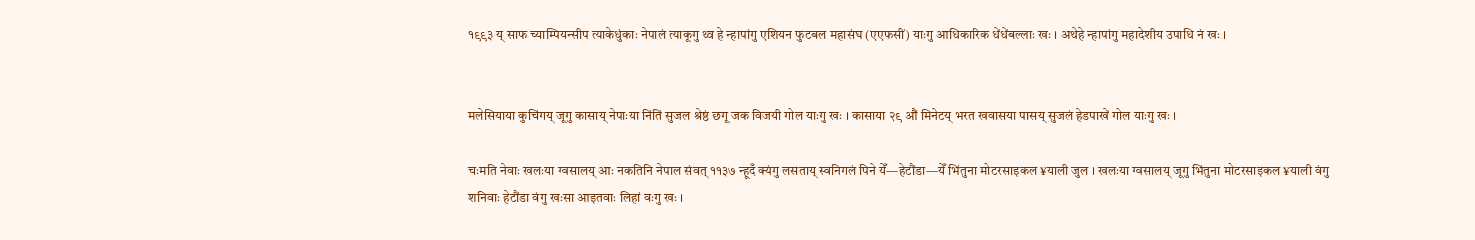१९९३ य् साफ च्याम्पियन्सीप त्याकेधुंकाः नेपालं त्याकूगु थ्व हे न्हापांगु एशियन फुटबल महासंघ (एएफसीं) याःगु आधिकारिक धेंधेंबल्लाः खः । अथेहे न्हापांगु महादेशीय उपाधि नं खः ।


मलेसियाया कुचिंगय् जूगु कासाय् नेपाःया निंतिं सुजल श्रेष्ठं छगू जक विजयी गोल याःगु खः । कासाया २९ औं मिनेटय् भरत खवासया पासय् सुजलं हेडपाखें गोल याःगु खः ।

चःमति नेवाः खलःया ग्वसालय् आः नकतिनि नेपाल संवत् ११३७ न्हूदँ क्यंगु लसताय् स्वनिगलं पिने येँ—हेटौंडा—येँ भिंतुना मोटरसाइकल ¥याली जुल । खलःया ग्वसालय् जूगु भिंतुना मोटरसाइकल ¥याली वंगु शनिवाः हेटौंडा वंगु खःसा आइतवाः लिहां वःगु खः ।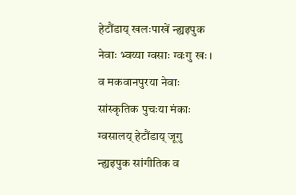हेटौंडाय् खलःपाखें न्ह्यइपुक नेवाः भ्वय्या ग्वसाः ग्वःगु खः । व मकवानपुरया नेवाः सांस्कृतिक पुचःया मंकाः ग्वसालय् हेटौंडाय् जूगु न्ह्यइपुक सांगीतिक व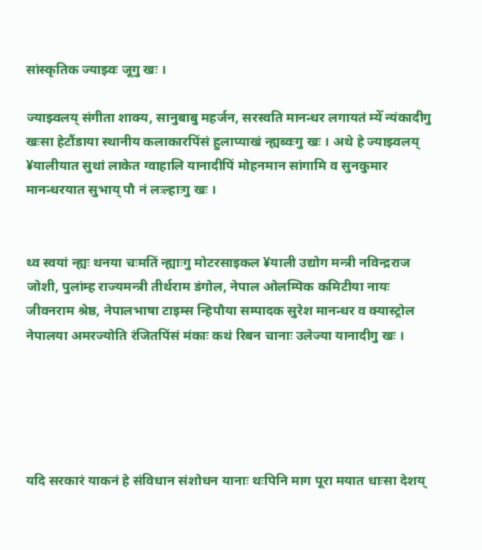सांस्कृतिक ज्याझ्वः जूगु खः ।

ज्याझ्वलय् संगीता शाक्य, सानुबाबु महर्जन, सरस्वति मानन्धर लगायतं म्येँ न्यंकादीगु खःसा हेटौंडाया स्थानीय कलाकारपिंसं हुलाप्याखं न्ह्यब्वःगु खः । अथे हे ज्याझ्वलय् ¥यालीयात सुथां लाकेत ग्वाहालि यानादीपिं मोहनमान सांगामि व सुनकुमार मानन्धरयात सुभाय् पौ नं लःल्हाःगु खः ।


थ्व स्वयां न्ह्यः थनया चःमतिं न्ह्याःगु मोटरसाइकल ¥याली उद्योग मन्त्री नविन्द्रराज जोशी, पुलांम्ह राज्यमन्त्री तीर्थराम डंगोल, नेपाल ओलम्पिक कमिटीया नायः जीवनराम श्रेष्ठ, नेपालभाषा टाइम्स न्हिपौया सम्पादक सुरेश मानन्धर व क्यास्ट्रोल नेपालया अमरज्योति रंजितपिंसं मंकाः कथं रिबन चानाः उलेज्या यानादीगु खः ।





यदि सरकारं याकनं हे संविधान संशोधन यानाः थःपिनि माग पूरा मयात धाःसा देशय्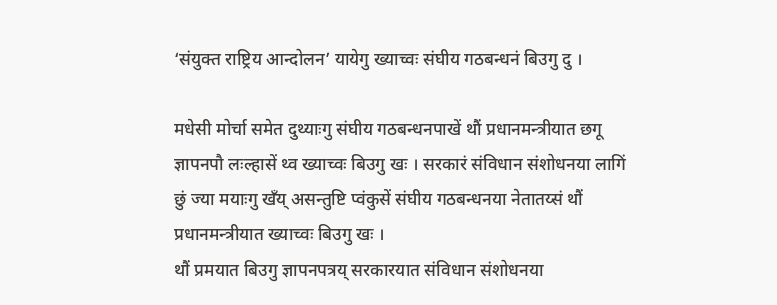‘संयुक्त राष्ट्रिय आन्दोलन’ यायेगु ख्याच्वः संघीय गठबन्धनं बिउगु दु ।

मधेसी मोर्चा समेत दुथ्याःगु संघीय गठबन्धनपाखें थौं प्रधानमन्त्रीयात छगू ज्ञापनपौ लःल्हासें थ्व ख्याच्वः बिउगु खः । सरकारं संविधान संशोधनया लागिं छुं ज्या मयाःगु खँय् असन्तुष्टि प्वंकुसें संघीय गठबन्धनया नेतातय्सं थौं प्रधानमन्त्रीयात ख्याच्वः बिउगु खः ।
थौं प्रमयात बिउगु ज्ञापनपत्रय् सरकारयात संविधान संशोधनया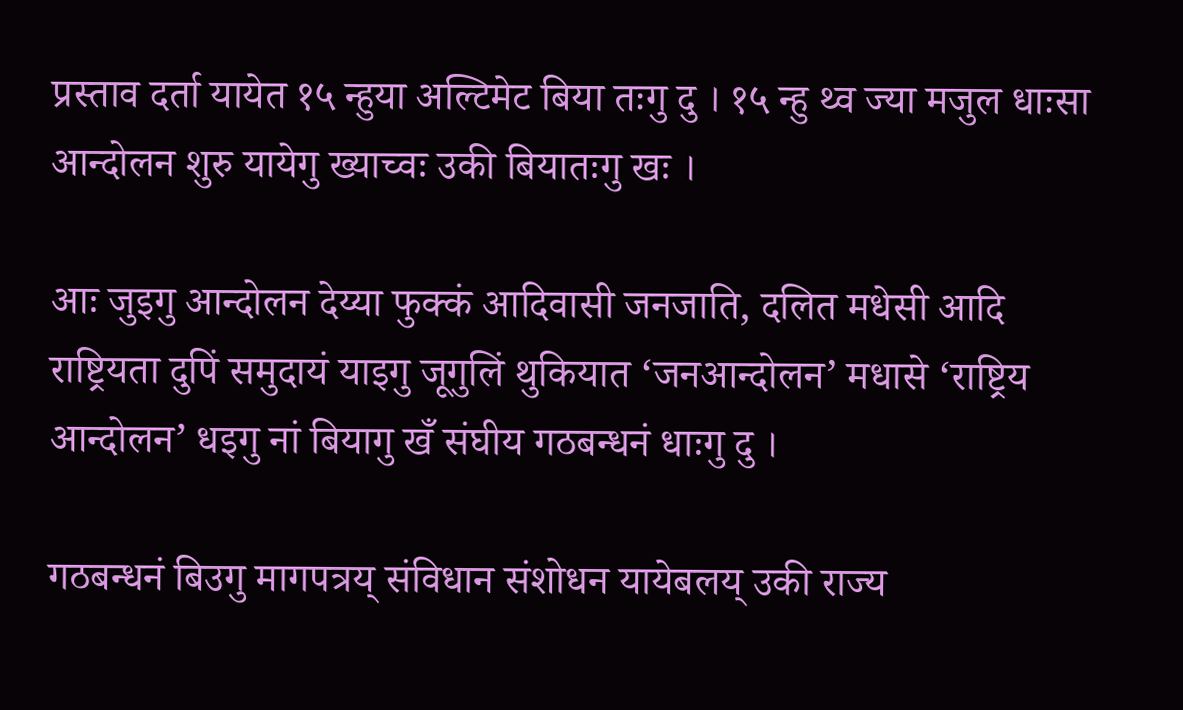प्रस्ताव दर्ता यायेत १५ न्हुया अल्टिमेट बिया तःगु दु । १५ न्हु थ्व ज्या मजुल धाःसा आन्दोलन शुरु यायेगु ख्याच्वः उकी बियातःगु खः ।

आः जुइगु आन्दोलन देय्या फुक्कं आदिवासी जनजाति, दलित मधेसी आदि राष्ट्रियता दुपिं समुदायं याइगु जूगुलिं थुकियात ‘जनआन्दोलन’ मधासे ‘राष्ट्रिय आन्दोलन’ धइगु नां बियागु खँ संघीय गठबन्धनं धाःगु दु ।

गठबन्धनं बिउगु मागपत्रय् संविधान संशोधन यायेबलय् उकी राज्य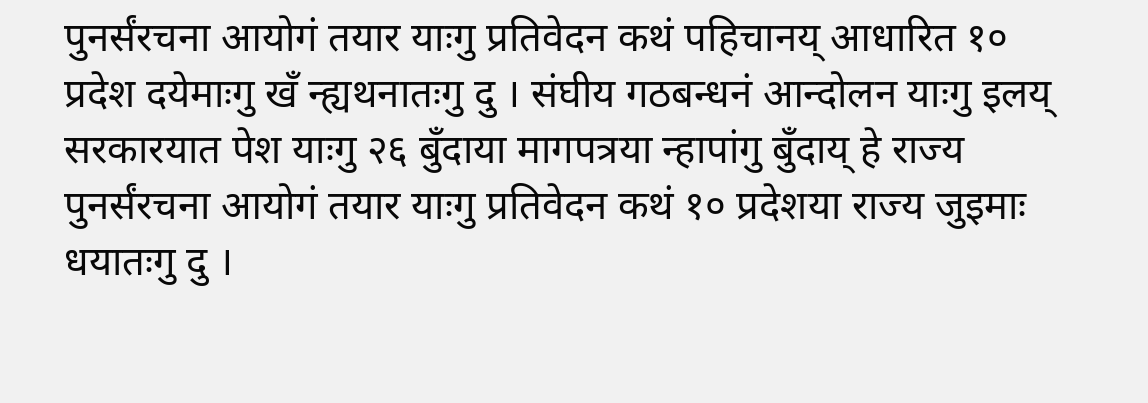पुनर्संरचना आयोगं तयार याःगु प्रतिवेदन कथं पहिचानय् आधारित १० प्रदेश दयेमाःगु खँ न्ह्यथनातःगु दु । संघीय गठबन्धनं आन्दोलन याःगु इलय् सरकारयात पेश याःगु २६ बुँदाया मागपत्रया न्हापांगु बुँदाय् हे राज्य पुनर्संरचना आयोगं तयार याःगु प्रतिवेदन कथं १० प्रदेशया राज्य जुइमाः धयातःगु दु ।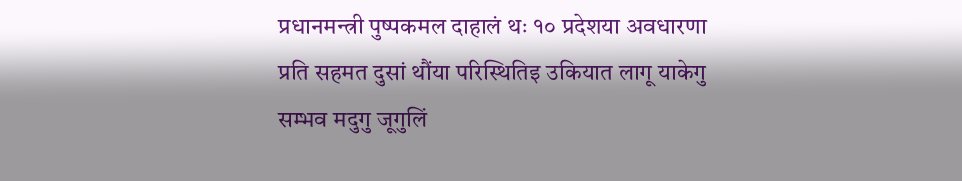प्रधानमन्त्री पुष्पकमल दाहालं थः १० प्रदेशया अवधारणा प्रति सहमत दुसां थौंया परिस्थितिइ उकियात लागू याकेगु सम्भव मदुगु जूगुलिं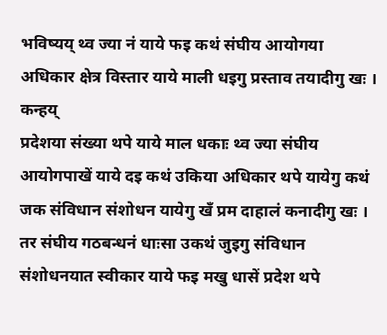भविष्यय् थ्व ज्या नं याये फइ कथं संघीय आयोगया अधिकार क्षेत्र विस्तार याये माली धइगु प्रस्ताव तयादीगु खः । कन्हय्
प्रदेशया संख्या थपे याये माल धकाः थ्व ज्या संघीय आयोगपाखें याये दइ कथं उकिया अधिकार थपे यायेगु कथं जक संविधान संशोधन यायेगु खँ प्रम दाहालं कनादीगु खः । तर संघीय गठबन्धनं धाःसा उकथं जुइगु संविधान संशोधनयात स्वीकार याये फइ मखु धासें प्रदेश थपे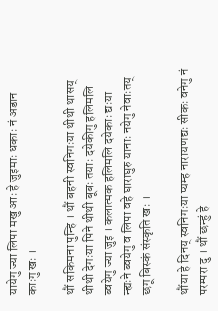यायेगु ज्या लिपा मखु आः हे जुइमाः धकाः नं अडान काःगु खः ।

थौं सकिमना पुन्हि । थौं बहनी स्वनिगःया थीथी थासय् थीथी देगःया पिने थीथी बूबः तयाः दयेकीगु हलिमलि ब्वयेगु ज्या जुइ । कलात्मक हलिमलि दयेकाः द्यःया न्ह्यःने ब्वयेगु व लिपा वहे घाराघुरु यानाः नयेगु नेवाःतय् छगू बिस्कं संस्कृति खः ।

थौंया हे दिनय् स्वनिगःया प्यम्ह नारायणद्यः सीकः वनेगु नं परम्परा दु । थौं छन्हुं हे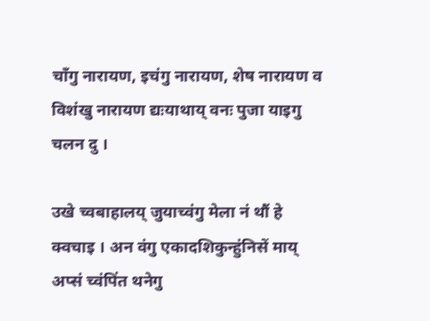चाँगु नारायण, इचंगु नारायण, शेष नारायण व विशंखु नारायण द्यःयाथाय् वनः पुजा याइगु चलन दु ।

उखे च्वबाहालय् जुयाच्वंगु मेला नं थौं हे क्वचाइ । अन वंगु एकादशिकुन्हुंनिसें माय् अप्सं च्वंपिंत थनेगु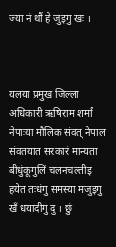ज्या नं थौं हे जुइगु खः ।



यलया प्रमुख जिल्ला अधिकारी ऋषिराम शर्मां नेपाःया मौलिक संवत् नेपाल संवतयात सरकारं मान्यता बीधुंकूगुलिं चलनचल्तीइ हयेत तःधंगु समस्या मजुइगु खँ धयादीगु दु । छुं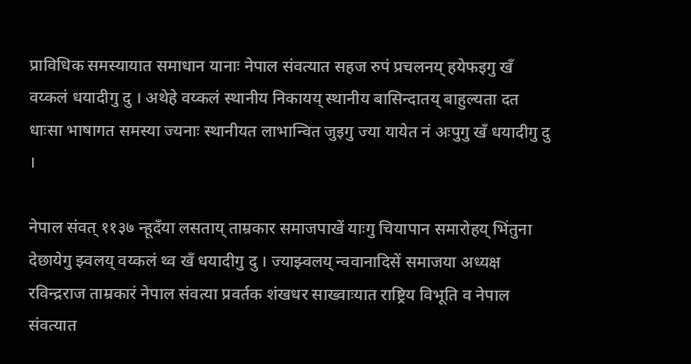प्राविधिक समस्यायात समाधान यानाः नेपाल संवत्यात सहज रुपं प्रचलनय् हयेफइगु खँ वय्कलं धयादीगु दु । अथेहे वय्कलं स्थानीय निकायय् स्थानीय बासिन्दातय् बाहुल्यता दत धाःसा भाषागत समस्या ज्यनाः स्थानीयत लाभान्वित जुइगु ज्या यायेत नं अःपुगु खँ धयादीगु दु ।

नेपाल संवत् ११३७ न्हूदँया लसताय् ताम्रकार समाजपाखें याःगु चियापान समारोहय् भिंतुना देछायेगु झ्वलय् वय्कलं थ्व खँ धयादीगु दु । ज्याझ्वलय् न्ववानादिसें समाजया अध्यक्ष रविन्द्रराज ताम्रकारं नेपाल संवत्या प्रवर्तक शंखधर साख्वाःयात राष्ट्रिय विभूति व नेपाल संवत्यात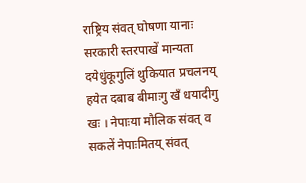राष्ट्रिय संवत् घोषणा यानाः सरकारी स्तरपाखें मान्यता दयेधुंकूगुलिं थुकियात प्रचलनय् हयेत दबाब बीमाःगु खँ धयादीगु खः । नेपाःया मौलिक संवत् व सकलें नेपाःमितय् संवत्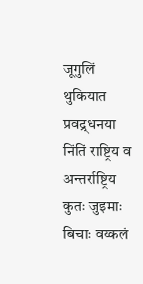जूगुलिं थुकियात प्रवद्र्धनया निंतिं राष्ट्रिय व अन्तर्राष्ट्रिय कुतः जुइमाः बिचाः वय्कलं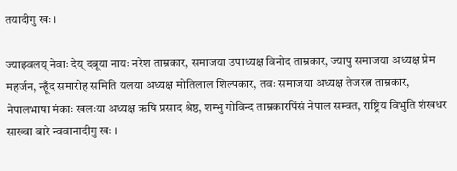तयादीगु खः ।

ज्याझ्वलय् नेवाः देय् दबूया नायः नरेश ताम्रकार, समाजया उपाध्यक्ष विनोद ताम्रकार, ज्यापु समाजया अध्यक्ष प्रेम महर्जन, न्हूँद समारोह समिति यलया अध्यक्ष मोतिलाल शिल्पकार, तवः समाजया अध्यक्ष तेजरत्न ताम्रकार, नेपालभाषा मंकाः खलःया अध्यक्ष ऋषि प्रसाद श्रेष्ठ, शम्भु गोविन्द ताम्रकारपिंसं नेपाल सम्वत, राष्ट्रिय विभुति शंखधर साख्वा बारे न्ववानादीगु खः ।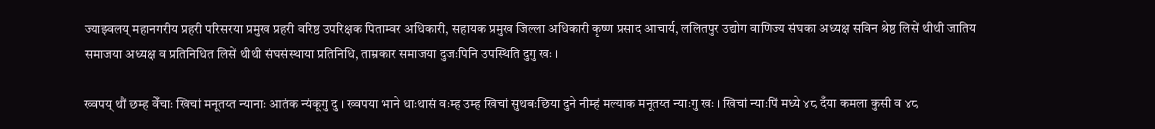ज्याझ्वलय् महानगरीय प्रहरी परिसरया प्रमुख प्रहरी वरिष्ठ उपरिक्षक पिताम्वर अधिकारी, सहायक प्रमुख जिल्ला अधिकारी कृष्ण प्रसाद आचार्य, ललितपुर उद्योग वाणिज्य संघका अध्यक्ष सविन श्रेष्ठ लिसें थीथी जातिय समाजया अध्यक्ष व प्रतिनिधित लिसें थीथी संघसंस्थाया प्रतिनिधि, ताम्रकार समाजया दुजःपिनि उपस्थिति दुगु खः ।

ख्वपय् थौं छम्ह वेँचाः खिचां मनूतय्त न्यानाः आतंक न्यंकूगु दु । ख्वपया भाने धाःथासं वःम्ह उम्ह खिचां सुथबःछिया दुने नीम्हं मल्याक मनूतय्त न्याःगु खः । खिचां न्याःपिं मध्ये ४८ दँया कमला कुसी व ४८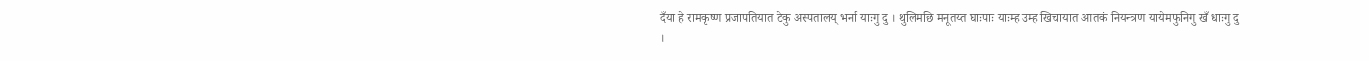दँया हे रामकृष्ण प्रजापतियात टेकु अस्पतालय् भर्ना याःगु दु । थुलिमछि मनूतय्त घाःपाः याःम्ह उम्ह खिचायात आतकं नियन्त्रण यायेमफुनिगु खँ धाःगु दु ।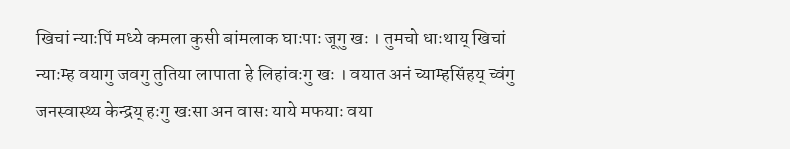खिचां न्याःपिं मध्ये कमला कुसी बांमलाक घाःपाः जूगु खः । तुमचो धाःथाय् खिचां न्याःम्ह वयागु जवगु तुतिया लापाता हे लिहांवःगु खः । वयात अनं च्याम्हसिंहय् च्वंगु जनस्वास्थ्य केन्द्रय् हःगु खःसा अन वासः याये मफयाः वया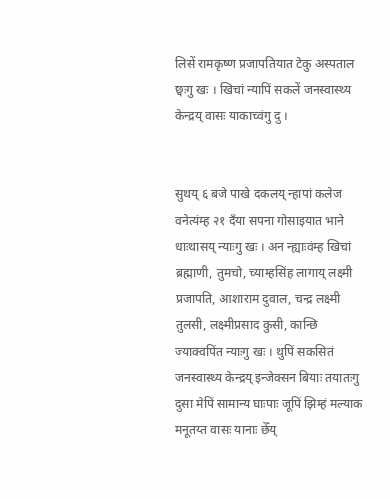लिसें रामकृष्ण प्रजापतियात टेकु अस्पताल छ्वःगु खः । खिचां न्यापिं सकलें जनस्वास्थ्य केन्द्रय् वासः याकाच्वंगु दु ।


सुथय् ६ बजे पाखे दकलय् न्हापां कलेज वनेत्यंम्ह २१ दँया सपना गोसाइयात भाने धाःथासय् न्याःगु खः । अन न्ह्याःवंम्ह खिचां ब्रह्माणी, तुमचो, च्याम्हसिंह लागाय् लक्ष्मी प्रजापति, आशाराम दुवाल, चन्द्र लक्ष्मी तुलसी, लक्ष्मीप्रसाद कुसी, कान्छि ज्याक्वपिंत न्याःगु खः । थुपिं सकसितं जनस्वास्थ्य केन्द्रय् इन्जेक्सन बियाः तयातःगु दुसा मेपिं सामान्य घाःपाः जूपिं झिम्हं मल्याक मनूतय्त वासः यानाः छेँय्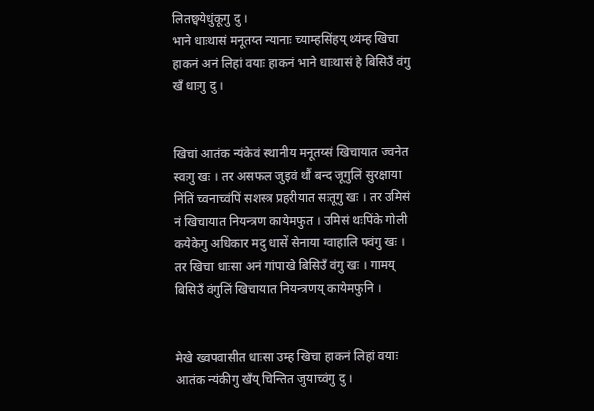लितछ्वयेधुंकूगु दु ।
भाने धाःथासं मनूतय्त न्यानाः च्याम्हसिंहय् थ्यंम्ह खिचा हाकनं अनं लिहां वयाः हाकनं भाने धाःथासं हे बिसिउँ वंगु खँ धाःगु दु ।


खिचां आतंक न्यंकेवं स्थानीय मनूतय्सं खिचायात ज्वनेत स्वःगु खः । तर असफल जुइवं थौं बन्द जूगुलिं सुरक्षाया निंतिं च्वनाच्वंपिं सशस्त्र प्रहरीयात सःतूगु खः । तर उमिसं नं खिचायात नियन्त्रण कायेमफुत । उमिसं थःपिंके गोली कयेकेगु अधिकार मदु धासें सेनाया ग्वाहालि फ्वंगु खः । तर खिचा धाःसा अनं गांपाखे बिसिउँ वंगु खः । गामय् बिसिउँ वंगुलिं खिचायात नियन्त्रणय् कायेमफुनि ।


मेखे ख्वपवासीत धाःसा उम्ह खिचा हाकनं लिहां वयाः आतंक न्यंकीगु खँय् चिन्तित जुयाच्वंगु दु ।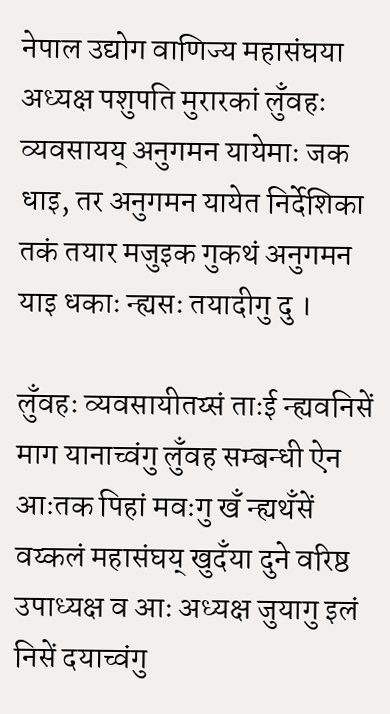नेपाल उद्योग वाणिज्य महासंघया अध्यक्ष पशुपति मुरारकां लुँवहः व्यवसायय् अनुगमन यायेमाः जक धाइ, तर अनुगमन यायेत निर्देशिका तकं तयार मजुइक गुकथं अनुगमन याइ धकाः न्ह्यसः तयादीगु दु ।

लुँवहः व्यवसायीतय्सं ताःई न्ह्यवनिसें माग यानाच्वंगु लुँवह सम्बन्धी ऐन आःतक पिहां मवःगु खँ न्ह्यथँसें वय्कलं महासंघय् खुदँया दुने वरिष्ठ उपाध्यक्ष व आः अध्यक्ष जुयागु इलं निसें दयाच्वंगु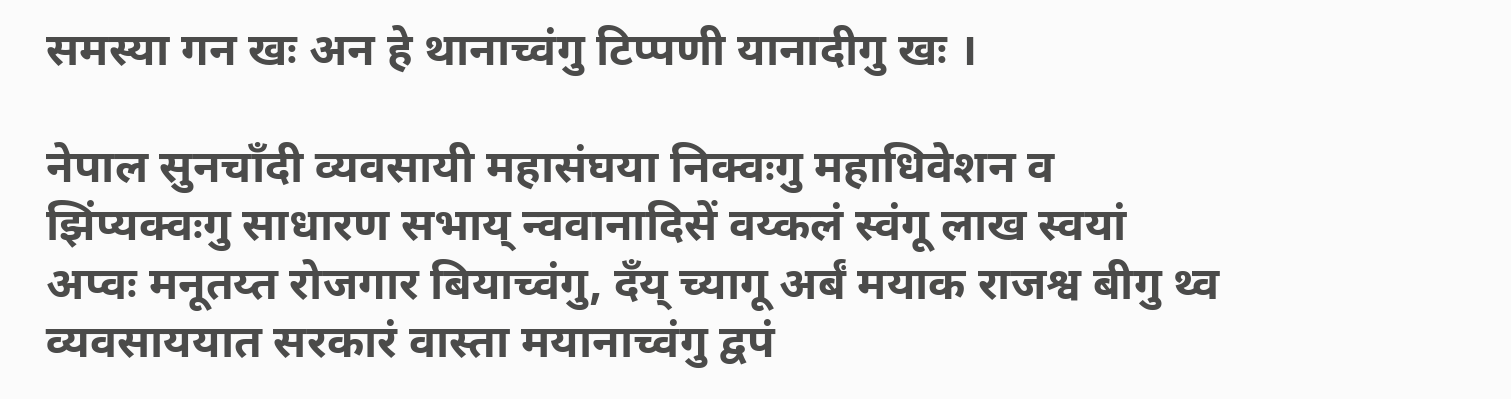समस्या गन खः अन हे थानाच्वंगु टिप्पणी यानादीगु खः ।

नेपाल सुनचाँदी व्यवसायी महासंघया निक्वःगु महाधिवेशन व झिंप्यक्वःगु साधारण सभाय् न्ववानादिसें वय्कलं स्वंगू लाख स्वयां अप्वः मनूतय्त रोजगार बियाच्वंगु, दँय् च्यागू अर्बं मयाक राजश्व बीगु थ्व व्यवसाययात सरकारं वास्ता मयानाच्वंगु द्वपं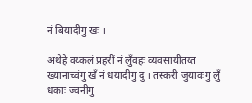नं बियादीगु खः ।

अथेहे वय्कलं प्रहरीं नं लुँवहः व्यवसायीतय्त ख्यानाच्वंगु खँ नं धयादीगु दु । तस्करी जुयावःगु लुँ धकाः ज्वनीगु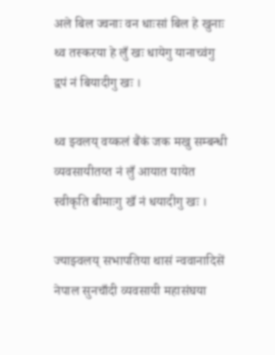अले बिल ज्वनाः वन धाःसां बिल हे खुनाः थ्व तस्करया हे लुँ खः धायेगु यानाच्वंगु द्वपं नं बियादीगु खः ।

थ्व झ्वलय् वय्कलं बैंकं जक मखु सम्बन्धी व्यवसायीतय्त नं लुँ आयात यायेत स्वीकृति बीमाःगु खँ नं धयादीगु खः ।

ज्याझ्वलय् सभापतिया थासं न्ववानादिसें नेपाल सुनचाँदी व्यवसायी महासंघया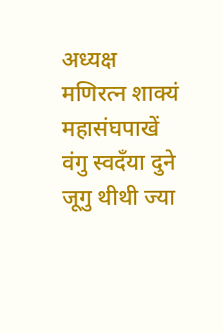अध्यक्ष मणिरत्न शाक्यं महासंघपाखें वंगु स्वदँया दुने जूगु थीथी ज्या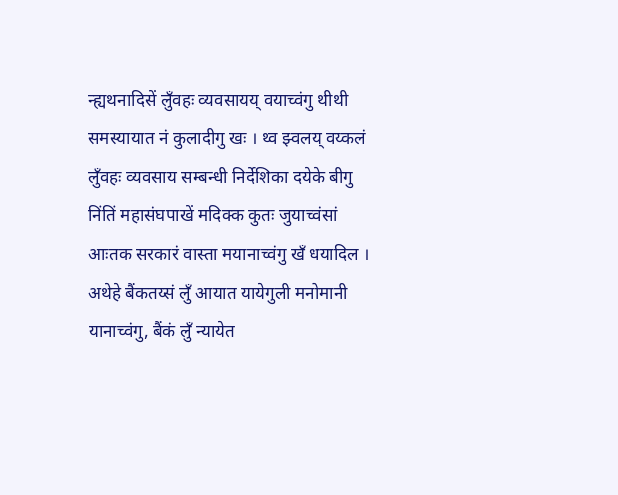न्ह्यथनादिसें लुँवहः व्यवसायय् वयाच्वंगु थीथी समस्यायात नं कुलादीगु खः । थ्व झ्वलय् वय्कलं लुँवहः व्यवसाय सम्बन्धी निर्देशिका दयेके बीगु निंतिं महासंघपाखें मदिक्क कुतः जुयाच्वंसां आःतक सरकारं वास्ता मयानाच्वंगु खँ धयादिल ।
अथेहे बैंकतय्सं लुँ आयात यायेगुली मनोमानी यानाच्वंगु, बैंकं लुँ न्यायेत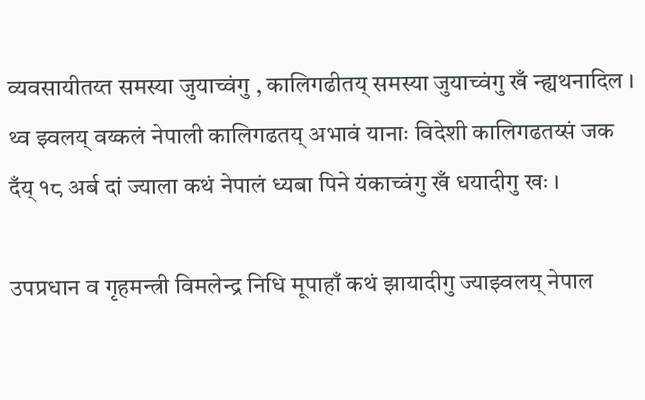व्यवसायीतय्त समस्या जुयाच्वंगु , कालिगढीतय् समस्या जुयाच्वंगु खँ न्ह्यथनादिल । थ्व झ्वलय् वय्कलं नेपाली कालिगढतय् अभावं यानाः विदेशी कालिगढतय्सं जक दँय् १८ अर्ब दां ज्याला कथं नेपालं ध्यबा पिने यंकाच्वंगु खँ धयादीगु खः ।

उपप्रधान व गृहमन्त्री विमलेन्द्र निधि मूपाहाँ कथं झायादीगु ज्याझ्वलय् नेपाल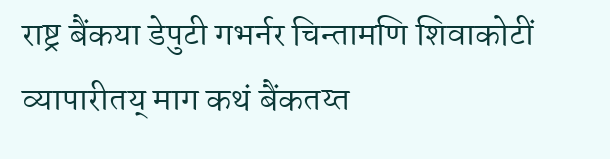राष्ट्र बैंकया डेपुटी गभर्नर चिन्तामणि शिवाकोटीं व्यापारीतय् माग कथं बैंकतय्त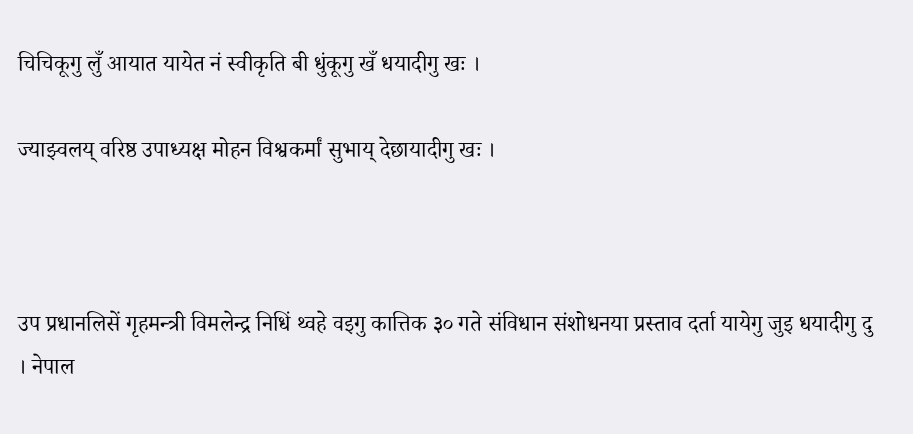चिचिकूगु लुँ आयात यायेत नं स्वीकृति बी धुंकूगु खँ धयादीगु खः ।

ज्याझ्वलय् वरिष्ठ उपाध्यक्ष मोहन विश्वकर्मां सुभाय् देछायादीगु खः ।



उप प्रधानलिसें गृहमन्त्री विमलेन्द्र निधिं थ्वहे वइगु कात्तिक ३० गते संविधान संशोधनया प्रस्ताव दर्ता यायेगु जुइ धयादीगु दु । नेपाल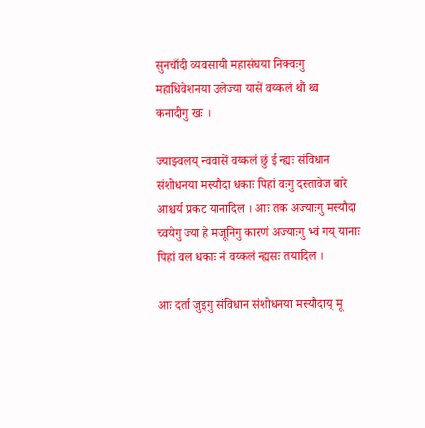सुनचाँदी व्यवसायी महासंघया निक्वःगु महाधिवेशनया उलेज्या यासें वय्कलं थौं थ्व
कनादीगु खः ।

ज्याझ्वलय् न्ववासें वय्कलं छुं ई न्ह्यः संविधान संशोधनया मस्यौदा धकाः पिहां वःगु दस्तावेज बारे आश्चर्य प्रकट यानादिल । आः तक अज्याःगु मस्यौदा च्वयेगु ज्या हे मजूनिगु कारणं अज्याःगु भ्वं गय् यानाः पिहां वल धकाः नं वय्कलं न्ह्यसः तयादिल ।

आः दर्ता जुइगु संविधान संशोधनया मस्यौदाय् मू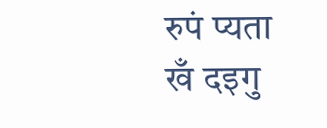रुपं प्यता खँ दइगु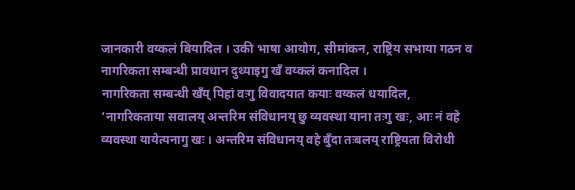जानकारी वय्कलं बियादिल । उकी भाषा आयोग, सीमांकन, राष्ट्रिय सभाया गठन व नागरिकता सम्बन्धी प्रावधान दुथ्याइगु खँ वय्कलं कनादिल ।
नागरिकता सम्बन्धी खँय् पिहां वःगु विवादयात कयाः वय्कलं धयादिल, ‘नागरिकताया सवालय् अन्तरिम संविधानय् छु व्यवस्था याना तःगु खः, आः नं वहे व्यवस्था यायेत्यनागु खः । अन्तरिम संविधानय् वहे बुँदा तःबलय् राष्ट्रियता विरोधी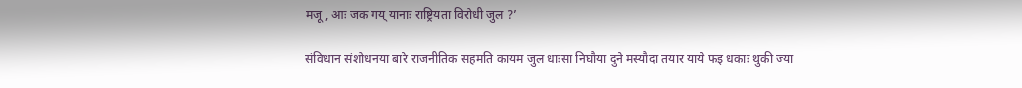मजू, आः जक गय् यानाः राष्ट्रियता विरोधी जुल ?’

संविधान संशोधनया बारे राजनीतिक सहमति कायम जुल धाःसा निघौया दुने मस्यौदा तयार याये फइ धकाः थुकी ज्या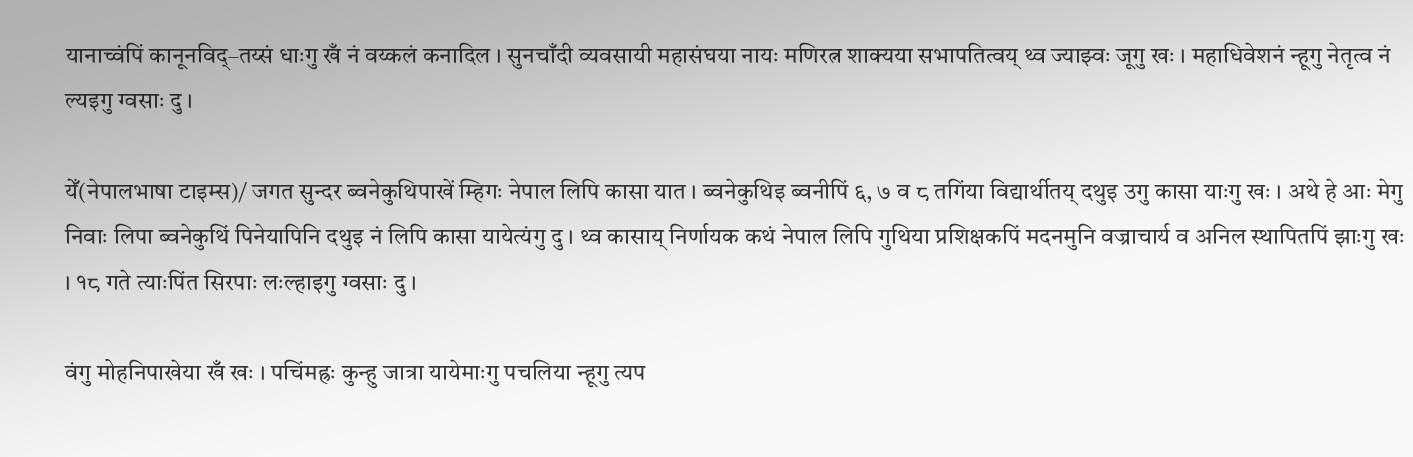यानाच्वंपिं कानूनविद्–तय्सं धाःगु खँ नं वय्कलं कनादिल । सुनचाँदी व्यवसायी महासंघया नायः मणिरत्न शाक्यया सभापतित्वय् थ्व ज्याझ्वः जूगु खः । महाधिवेशनं न्हूगु नेतृत्व नं ल्यइगु ग्वसाः दु ।

येँ(नेपालभाषा टाइम्स)/ जगत सुन्दर ब्वनेकुथिपाखें म्हिगः नेपाल लिपि कासा यात । ब्वनेकुथिइ ब्वनीपिं ६, ७ व ८ तगिंया विद्यार्थीतय् दथुइ उगु कासा याःगु खः । अथे हे आः मेगु निवाः लिपा ब्वनेकुथिं पिनेयापिनि दथुइ नं लिपि कासा यायेत्यंगु दु । थ्व कासाय् निर्णायक कथं नेपाल लिपि गुथिया प्रशिक्षकपिं मदनमुनि वज्राचार्य व अनिल स्थापितपिं झाःगु खः । १८ गते त्याःपिंत सिरपाः लःल्हाइगु ग्वसाः दु ।

वंगु मोहनिपाखेया खँ खः । पचिंमह्रः कुन्हु जात्रा यायेमाःगु पचलिया न्हूगु त्यप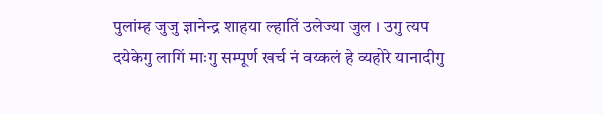पुलांम्ह जुजु ज्ञानेन्द्र शाहया ल्हातिं उलेज्या जुल । उगु त्यप दयेकेगु लागिं माःगु सम्पूर्ण खर्च नं वय्कलं हे व्यहोरे यानादीगु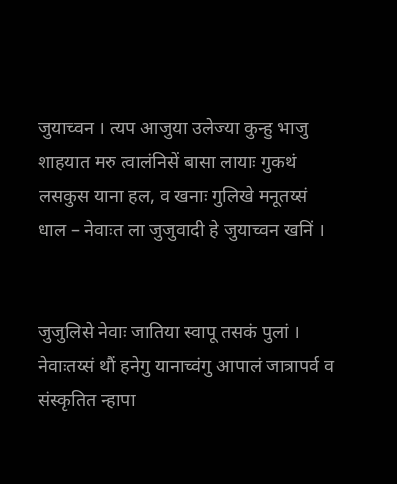जुयाच्वन । त्यप आजुया उलेज्या कुन्हु भाजु शाहयात मरु त्वालंनिसें बासा लायाः गुकथं लसकुस याना हल, व खनाः गुलिखे मनूतय्सं धाल – नेवाःत ला जुजुवादी हे जुयाच्वन खनिं ।


जुजुलिसे नेवाः जातिया स्वापू तसकं पुलां । नेवाःतय्सं थौं हनेगु यानाच्वंगु आपालं जात्रापर्व व संस्कृतित न्हापा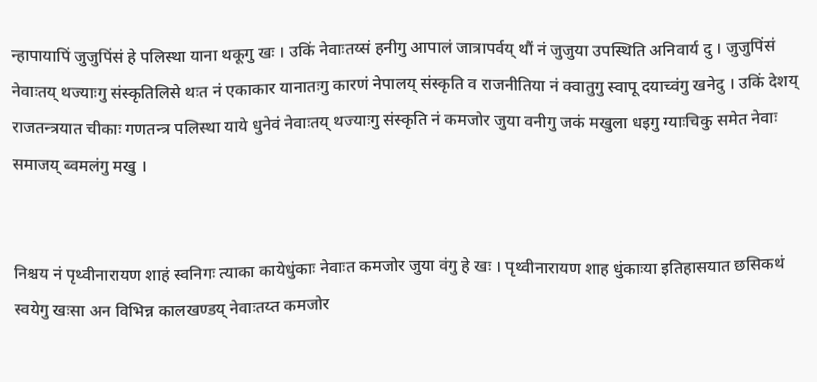न्हापायापिं जुजुपिंसं हे पलिस्था याना थकूगु खः । उकिं नेवाःतय्सं हनीगु आपालं जात्रापर्वय् थौं नं जुजुया उपस्थिति अनिवार्य दु । जुजुपिंसं नेवाःतय् थज्याःगु संस्कृतिलिसे थःत नं एकाकार यानातःगु कारणं नेपालय् संस्कृति व राजनीतिया नं क्वातुगु स्वापू दयाच्वंगु खनेदु । उकिं देशय् राजतन्त्रयात चीकाः गणतन्त्र पलिस्था याये धुनेवं नेवाःतय् थज्याःगु संस्कृति नं कमजोर जुया वनीगु जकं मखुला धइगु ग्याःचिकु समेत नेवाः समाजय् ब्वमलंगु मखु ।


निश्चय नं पृथ्वीनारायण शाहं स्वनिगः त्याका कायेधुंकाः नेवाःत कमजोर जुया वंगु हे खः । पृथ्वीनारायण शाह धुंकाःया इतिहासयात छसिकथं स्वयेगु खःसा अन विभिन्न कालखण्डय् नेवाःतय्त कमजोर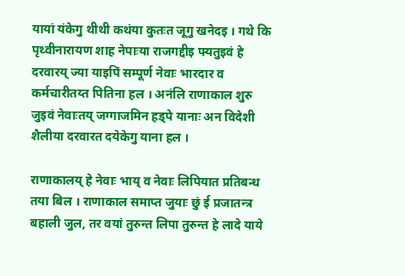यायां यंकेगु थीथी कथंया कुतःत जूगु खनेदइ । गथे कि पृथ्वीनारायण शाह नेपाःया राजगद्दीइ फ्यतुइवं हे दरवारय् ज्या याइपिं सम्पूर्ण नेवाः भारदार व कर्मचारीतय्त पितिना हल । अनंलि राणाकाल शुरु जुइवं नेवाःतय् जग्गाजमिन हड्पे यानाः अन विदेशी शैलीया दरवारत दयेकेगु याना हल ।

राणाकालय् हे नेवाः भाय् व नेवाः लिपियात प्रतिबन्ध तया बिल । राणाकाल समाप्त जुयाः छुं ई प्रजातन्त्र बहाली जुल, तर वयां तुरुन्त लिपा तुरुन्त हे लादे याये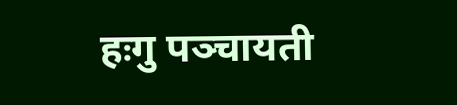हःगु पञ्चायती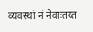व्यवस्थां नं नेवाःतय्त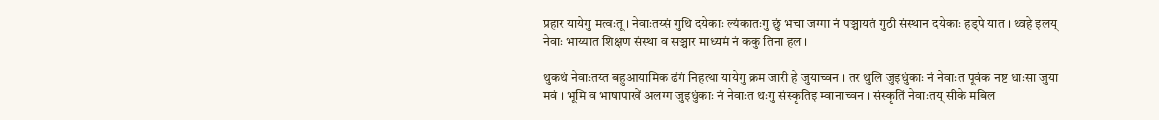प्रहार यायेगु मत्वःतू । नेवाःतय्सं गुथि दयेकाः ल्यंकातःगु छुं भचा जग्गा नं पञ्चायतं गुठी संस्थान दयेकाः हड्पे यात । थ्वहे इलय् नेवाः भाय्यात शिक्षण संस्था व सञ्चार माध्यमं नं ककु तिना हल ।

थुकथं नेवाःतय्त बहुआयामिक ढंगं निहत्था यायेगु क्रम जारी हे जुयाच्वन । तर थुलि जुइधुंकाः नं नेवाःत पूवंक नष्ट धाःसा जुया मवं । भूमि व भाषापाखें अलग्ग जुइधुंकाः नं नेवाःत थःगु संस्कृतिइ म्वानाच्वन । संस्कृतिं नेवाःतय् सीके मबिल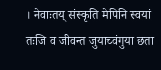। नेवाःतय् संस्कृति मेपिनि स्वयां तःजि व जीवन्त जुयाच्वंगुया छता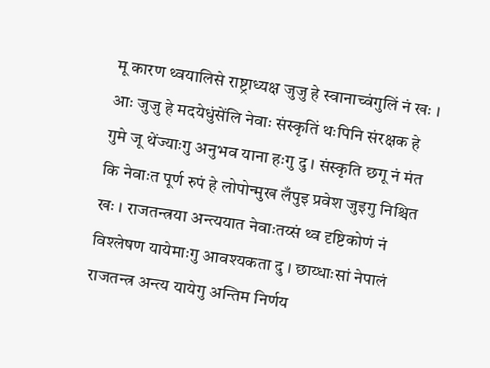मू कारण थ्वयालिसे राष्ट्राध्यक्ष जुजु हे स्वानाच्वंगुलिं नं खः । आः जुजु हे मदयेधुंसेंलि नेवाः संस्कृतिं थःपिनि संरक्षक हे गुमे जू थेंज्याःगु अनुभव याना हःगु दु । संस्कृति छगू नं मंत कि नेवाःत पूर्ण रुपं हे लोपोन्मुख लँपुइ प्रवेश जुइगु निश्चित खः । राजतन्त्रया अन्त्ययात नेवाःतय्सं थ्व दृष्टिकोणं नं विश्लेषण यायेमाःगु आवश्यकता दु । छाय्धाःसां नेपालं राजतन्त्र अन्त्य यायेगु अन्तिम निर्णय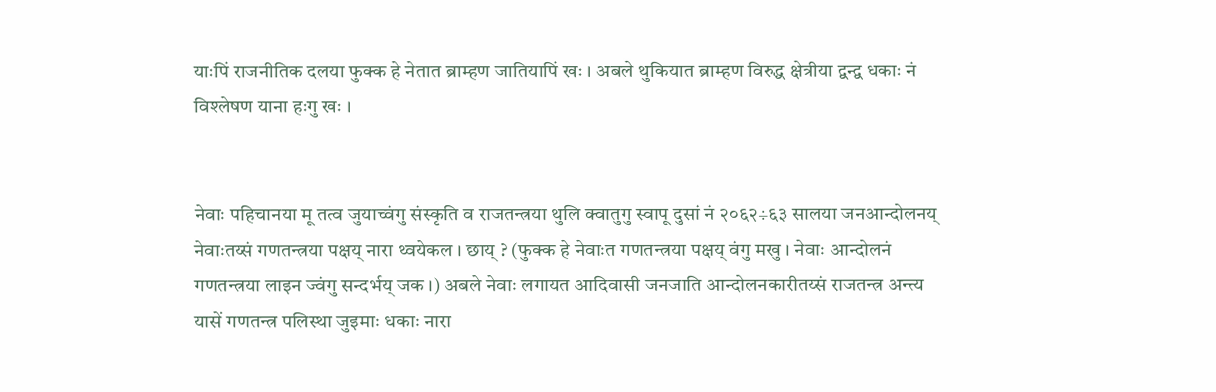याःपिं राजनीतिक दलया फुक्क हे नेतात ब्राम्हण जातियापिं खः । अबले थुकियात ब्राम्हण विरुद्ध क्षेत्रीया द्वन्द्व धकाः नं विश्लेषण याना हःगु खः ।


नेवाः पहिचानया मू तत्व जुयाच्वंगु संस्कृति व राजतन्त्रया थुलि क्वातुगु स्वापू दुसां नं २०६२÷६३ सालया जनआन्दोलनय् नेवाःतय्सं गणतन्त्रया पक्षय् नारा थ्वयेकल । छाय् ? (फुक्क हे नेवाःत गणतन्त्रया पक्षय् वंगु मखु । नेवाः आन्दोलनं गणतन्त्रया लाइन ज्वंगु सन्दर्भय् जक ।) अबले नेवाः लगायत आदिवासी जनजाति आन्दोलनकारीतय्सं राजतन्त्र अन्त्य यासें गणतन्त्र पलिस्था जुइमाः धकाः नारा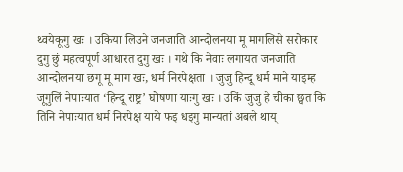थ्वयेकूगु खः । उकिया लिउने जनजाति आन्दोलनया मू मागलिसे सरोकार दुगु छुं महत्वपूर्ण आधारत दुगु खः । गथे कि नेवाः लगायत जनजाति आन्दोलनया छगू मू माग खः, धर्म निरपेक्षता । जुजु हिन्दू धर्म माने याइम्ह जूगुलिं नेपाःयात ‘हिन्दू राष्ट्र’ घोषणा याःगु खः । उकिं जुजु हे चीका छ्वत कि तिनि नेपाःयात धर्म निरपेक्ष याये फइ धइगु मान्यतां अबले थाय्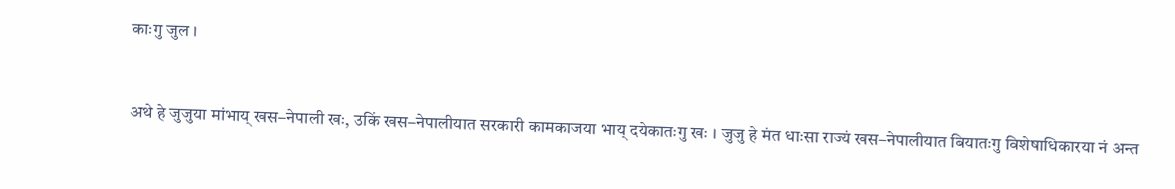काःगु जुल ।


अथे हे जुजुया मांभाय् खस–नेपाली खः, उकिं खस–नेपालीयात सरकारी कामकाजया भाय् दयेकातःगु खः । जुजु हे मंत धाःसा राज्यं खस–नेपालीयात बियातःगु विशेषाधिकारया नं अन्त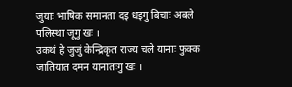जुयाः भाषिक समानता दइ धइगु बिचाः अबले पलिस्था जूगु खः ।
उकथं हे जुजुं केन्द्रिकृत राज्य चले यानाः फुक्क जातियात दमन यानातःगु खः ।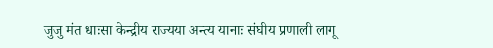जुजु मंत धाःसा केन्द्रीय राज्यया अन्त्य यानाः संघीय प्रणाली लागू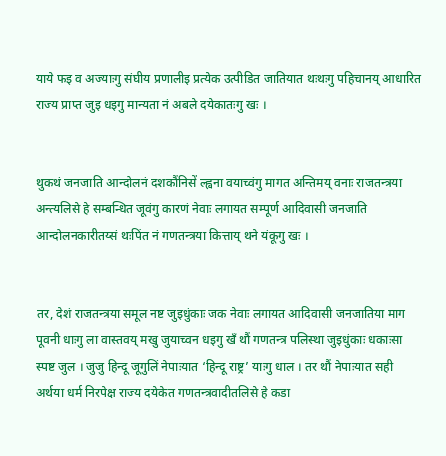याये फइ व अज्याःगु संघीय प्रणालीइ प्रत्येक उत्पीडित जातियात थःथःगु पहिचानय् आधारित राज्य प्राप्त जुइ धइगु मान्यता नं अबले दयेकातःगु खः ।


थुकथं जनजाति आन्दोलनं दशकौंनिसें ल्ह्वना वयाच्वंगु मागत अन्तिमय् वनाः राजतन्त्रया अन्त्यलिसे हे सम्बन्धित जूवंगु कारणं नेवाः लगायत सम्पूर्ण आदिवासी जनजाति आन्दोलनकारीतय्सं थःपिंत नं गणतन्त्रया कित्ताय् थने यंकूगु खः ।


तर, देशं राजतन्त्रया समूल नष्ट जुइधुंकाः जक नेवाः लगायत आदिवासी जनजातिया माग पूवनी धाःगु ला वास्तवय् मखु जुयाच्वन धइगु खँ थौं गणतन्त्र पलिस्था जुइधुंकाः धकाःसा स्पष्ट जुल । जुजु हिन्दू जूगुलिं नेपाःयात ‘हिन्दू राष्ट्र’ याःगु धाल । तर थौं नेपाःयात सही अर्थया धर्म निरपेक्ष राज्य दयेकेत गणतन्त्रवादीतलिसे हे कडा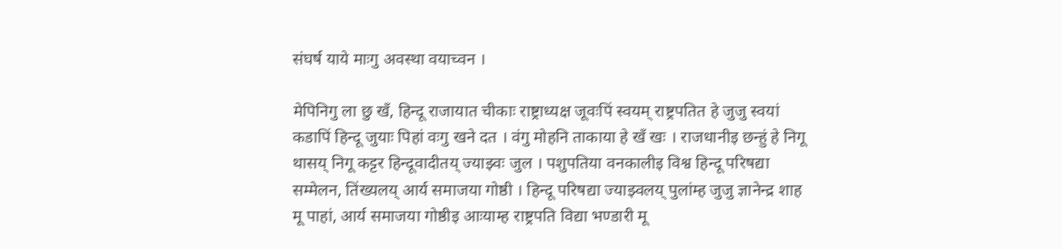संघर्ष याये माःगु अवस्था वयाच्वन ।

मेपिनिगु ला छु खँ, हिन्दू राजायात चीकाः राष्ट्राध्यक्ष जूवःपिं स्वयम् राष्ट्रपतित हे जुजु स्वयां कडापिं हिन्दू जुयाः पिहां वःगु खने दत । वंगु मोहनि ताकाया हे खँ खः । राजधानीइ छन्हुं हे निगू थासय् निगू कट्टर हिन्दूवादीतय् ज्याझ्वः जुल । पशुपतिया वनकालीइ विश्व हिन्दू परिषद्या सम्मेलन, तिंख्यलय् आर्य समाजया गोष्ठी । हिन्दू परिषद्या ज्याझ्वलय् पुलांम्ह जुजु ज्ञानेन्द्र शाह मू पाहां, आर्य समाजया गोष्ठीइ आःयाम्ह राष्ट्रपति विद्या भण्डारी मू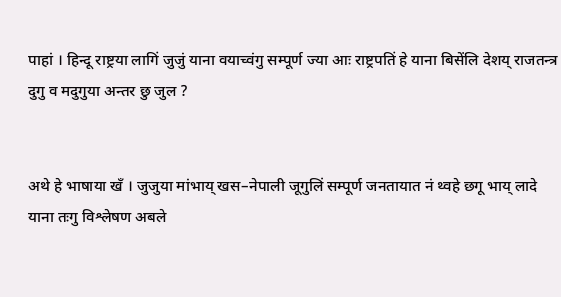पाहां । हिन्दू राष्ट्रया लागिं जुजुं याना वयाच्वंगु सम्पूर्ण ज्या आः राष्ट्रपतिं हे याना बिसेंलि देशय् राजतन्त्र दुगु व मदुगुया अन्तर छु जुल ?


अथे हे भाषाया खँ । जुजुया मांभाय् खस–नेपाली जूगुलिं सम्पूर्ण जनतायात नं थ्वहे छगू भाय् लादे याना तःगु विश्लेषण अबले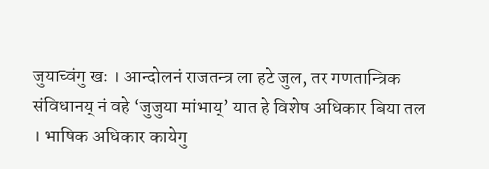जुयाच्वंगु खः । आन्दोलनं राजतन्त्र ला हटे जुल, तर गणतान्त्रिक संविधानय् नं वहे ‘जुजुया मांभाय्’ यात हे विशेष अधिकार बिया तल । भाषिक अधिकार कायेगु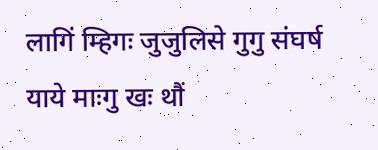लागिं म्हिगः जुजुलिसे गुगु संघर्ष याये माःगु खः थौं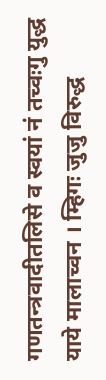गणतन्त्रवादीतलिसे व स्वयां नं तच्वःगु युद्ध याये मालाच्वन । म्हिगः जुजु विरुद्ध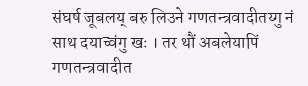संघर्ष जूबलय् बरु लिउने गणतन्त्रवादीतय्गु नं साथ दयाच्वंगु खः । तर थौं अबलेयापिं गणतन्त्रवादीत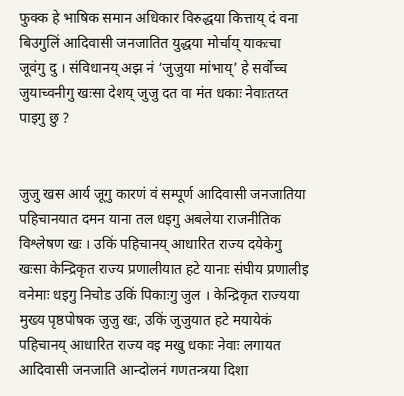फुक्क हे भाषिक समान अधिकार विरुद्धया कित्ताय् दं वना बिउगुलिं आदिवासी जनजातित युद्धया मोर्चाय् याकःचा जूवंगु दु । संविधानय् अझ नं ‘जुजुया मांभाय्’ हे सर्वोच्च जुयाच्वनीगु खःसा देशय् जुजु दत वा मंत धकाः नेवाःतय्त पाइगु छु ?


जुजु खस आर्य जूगु कारणं वं सम्पूर्ण आदिवासी जनजातिया पहिचानयात दमन याना तल धइगु अबलेया राजनीतिक विश्लेषण खः । उकिं पहिचानय् आधारित राज्य दयेकेगु खःसा केन्द्रिकृत राज्य प्रणालीयात हटे यानाः संघीय प्रणालीइ वनेमाः धइगु निचोड उकिं पिकाःगु जुल । केन्द्रिकृत राज्यया मुख्य पृष्ठपोषक जुजु खः, उकिं जुजुयात हटे मयायेकं पहिचानय् आधारित राज्य वइ मखु धकाः नेवाः लगायत आदिवासी जनजाति आन्दोलनं गणतन्त्रया दिशा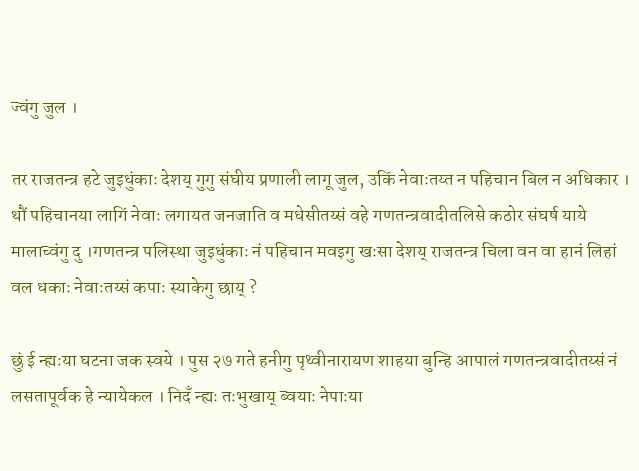ज्वंगु जुल ।

तर राजतन्त्र हटे जुइधुंकाः देशय् गुगु संघीय प्रणाली लागू जुल, उकिं नेवाःतय्त न पहिचान बिल न अधिकार । थौं पहिचानया लागिं नेवाः लगायत जनजाति व मधेसीतय्सं वहे गणतन्त्रवादीतलिसे कठोर संघर्ष याये मालाच्वंगु दु ।गणतन्त्र पलिस्था जुइधुंकाः नं पहिचान मवइगु खःसा देशय् राजतन्त्र चिला वन वा हानं लिहां वल धकाः नेवाःतय्सं कपाः स्याकेगु छाय् ?

छुं ई न्ह्यःया घटना जक स्वये । पुस २७ गते हनीगु पृथ्वीनारायण शाहया बुन्हि आपालं गणतन्त्रवादीतय्सं नं लसतापूर्वक हे न्यायेकल । निदँ न्ह्यः तःभुखाय् ब्वयाः नेपाःया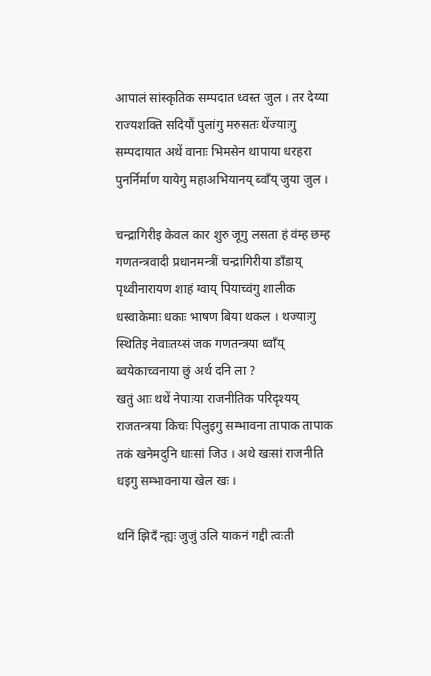आपालं सांस्कृतिक सम्पदात ध्वस्त जुल । तर देय्या राज्यशक्ति सदियौं पुलांगु मरुसतः थेंज्याःगु सम्पदायात अथें वानाः भिमसेन थापाया धरहरा पुनर्निर्माण यायेगु महाअभियानय् ब्वाँय् जुया जुल ।

चन्द्रागिरीइ केवल कार शुरु जूगु लसता हं वंम्ह छम्ह गणतन्त्रवादी प्रधानमन्त्रीं चन्द्रागिरीया डाँडाय् पृथ्वीनारायण शाहं ग्वाय् पियाच्वंगु शालीक धस्वाकेमाः धकाः भाषण बिया थकल । थज्याःगु स्थितिइ नेवाःतय्सं जक गणतन्त्रया ध्वाँय् ब्वयेकाच्वनाया छुं अर्थ दनि ला ?
खतुं आः थथें नेपाःया राजनीतिक परिदृश्यय् राजतन्त्रया किचः पिलुइगु सम्भावना तापाक तापाक तकं खनेमदुनि धाःसां जिउ । अथे खःसां राजनीति धइगु सम्भावनाया खेल खः ।

थनिं झिदँ न्ह्यः जुजुं उलि याकनं गद्दी त्वःती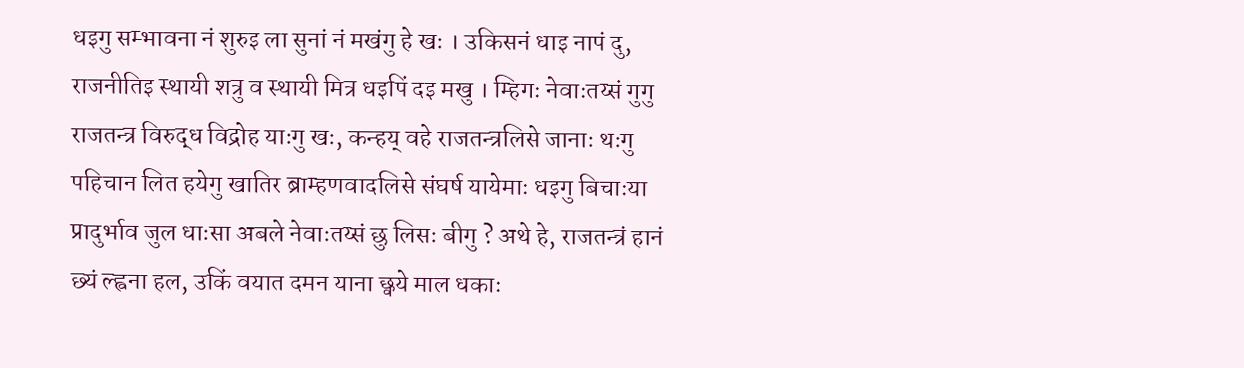धइगु सम्भावना नं शुरुइ ला सुनां नं मखंगु हे खः । उकिसनं धाइ नापं दु, राजनीतिइ स्थायी शत्रु व स्थायी मित्र धइपिं दइ मखु । म्हिगः नेवाःतय्सं गुगु राजतन्त्र विरुद्ध विद्रोह याःगु खः, कन्हय् वहे राजतन्त्रलिसे जानाः थःगु पहिचान लित हयेगु खातिर ब्राम्हणवादलिसे संघर्ष यायेमाः धइगु बिचाःया प्रादुर्भाव जुल धाःसा अबले नेवाःतय्सं छु लिसः बीगु ? अथे हे, राजतन्त्रं हानं छ्यं ल्ह्वना हल, उकिं वयात दमन याना छ्वये माल धकाः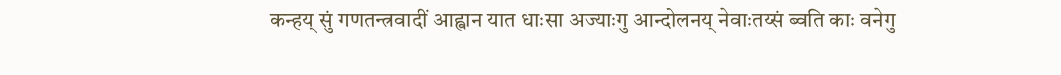कन्हय् सुं गणतन्त्रवादीं आह्वान यात धाःसा अज्याःगु आन्दोलनय् नेवाःतय्सं ब्वति काः वनेगु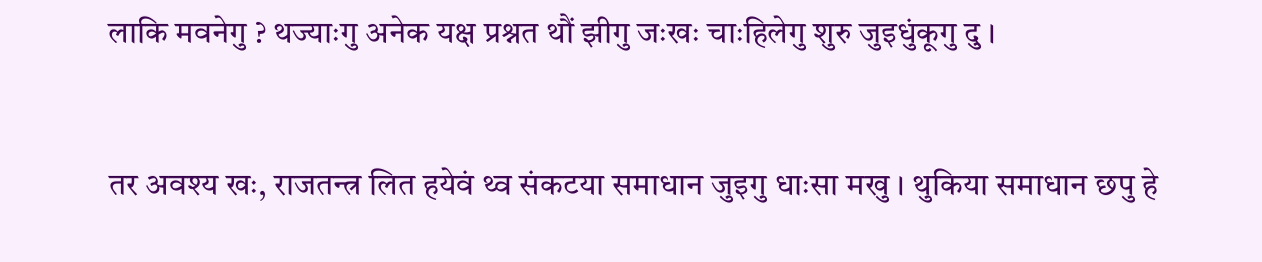लाकि मवनेगु ? थज्याःगु अनेक यक्ष प्रश्नत थौं झीगु जःखः चाःहिलेगु शुरु जुइधुंकूगु दु ।


तर अवश्य खः, राजतन्त्र लित हयेवं थ्व संकटया समाधान जुइगु धाःसा मखु । थुकिया समाधान छपु हे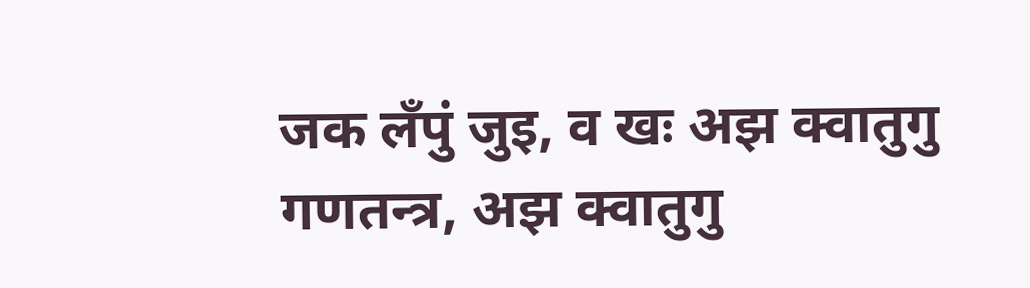जक लँपुं जुइ, व खः अझ क्वातुगु गणतन्त्र, अझ क्वातुगु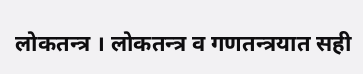लोकतन्त्र । लोकतन्त्र व गणतन्त्रयात सही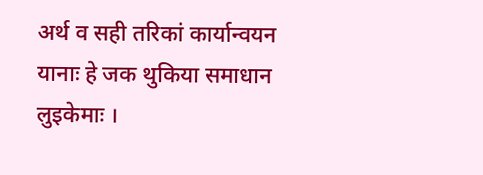अर्थ व सही तरिकां कार्यान्वयन यानाः हे जक थुकिया समाधान लुइकेमाः ।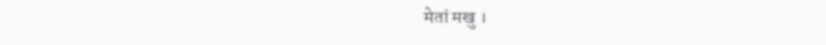मेतां मखु ।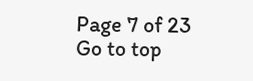Page 7 of 23
Go to top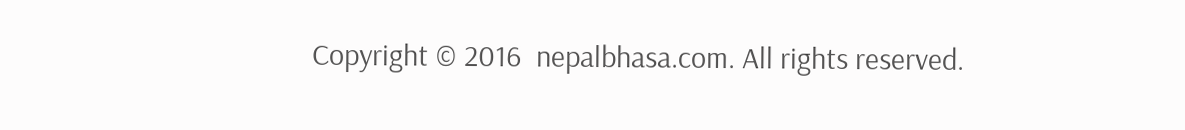Copyright © 2016  nepalbhasa.com. All rights reserved.